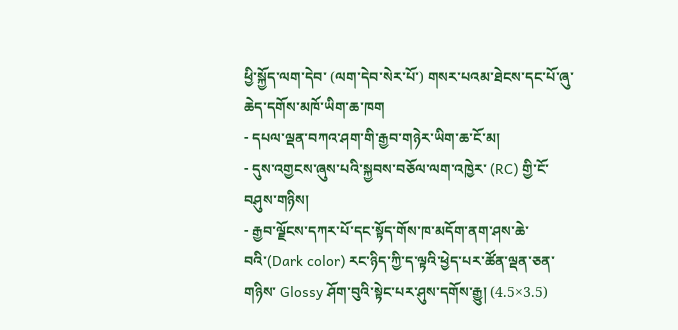ཕྱི་སྐྱོད་ལག་དེབ་ (ལག་དེབ་སེར་པོ་) གསར་པའམ་ཐེངས་དང་པོ་ཞུ་ཆེད་དགོས་མཁོ་ཡིག་ཆ་ཁག
- དཔལ་ལྡན་བཀའ་ཤག་གི་རྒྱབ་གཉེར་ཡིག་ཆ་ངོ་མ།
- དུས་འགྱངས་ཞུས་པའི་སྐྱབས་བཅོལ་ལག་འཁྱེར་ (RC) གྱི་ངོ་བཤུས་གཉིས།
- རྒྱབ་ལྗོངས་དཀར་པོ་དང་སྟོད་གོས་ཁ་མདོག་ནག་ཤས་ཆེ་བའི་(Dark color) རང་ཉིད་ཀྱི་ད་ལྟའི་ཕྱེད་པར་ཚོན་ལྡན་ཅན་གཉིས་ Glossy ཤོག་བུའི་སྟེང་པར་ཤུས་དགོས་རྒྱུ། (4.5×3.5)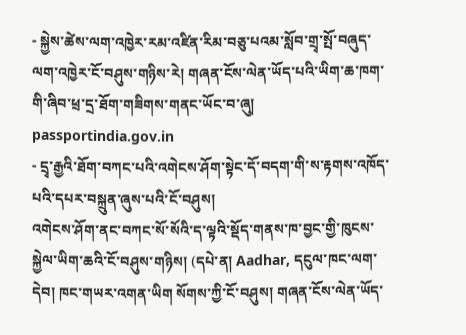- སྐྱེས་ཚེས་ལག་འཁྱེར་རམ་འཛིན་རིམ་བཅུ་པའམ་སློབ་གྲྭ་སྤོ་བཞུད་ལག་འཁྱེར་ངོ་བཤུས་གཉིས་རེ། གཞན་ངོས་ལེན་ཡོད་པའི་ཡིག་ཆ་ཁག་གི་ཞིབ་ཕྲ་དྲ་ཐོག་གཟིགས་གནང་ཡོང་བ་ཞུ། passportindia.gov.in
- དྲྭ་རྒྱའི་ཐོག་བཀང་པའི་འགེངས་ཤོག་སྟེང་དོ་བདག་གི་ས་རྟགས་འཁོད་པའི་དཔར་བསྐྲུན་ཞུས་པའི་ངོ་བཤུས།
འགེངས་ཤོག་ནང་བཀང་སོ་སོའི་ད་ལྟའི་སྡོད་གནས་ཁ་བྱང་གྱི་ཁུངས་སྐྱེལ་ཡིག་ཆའི་ངོ་བཤུས་གཉིས། (དཔེ་ན། Aadhar, དངུལ་ཁང་ལག་དེབ། ཁང་གཡར་འགན་ཡིག སོགས་ཀྱི་ངོ་བཤུས། གཞན་ངོས་ལེན་ཡོད་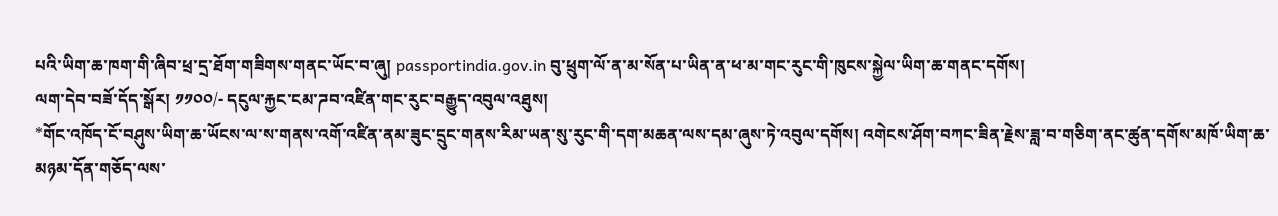པའི་ཡིག་ཆ་ཁག་གི་ཞིབ་ཕྲ་དྲ་ཐོག་གཟིགས་གནང་ཡོང་བ་ཞུ། passportindia.gov.in བུ་ཕྲུག་ལོ་ན་མ་སོན་པ་ཡིན་ན་ཕ་མ་གང་རུང་གི་ཁུངས་སྐྱེལ་ཡིག་ཆ་གནང་དགོས།
ལག་དེབ་བཟོ་དོད་སྒོར། ༡༡༠༠/- དངུལ་རྐྱང་ངམ་ཌབ་འཛིན་གང་རུང་བརྒྱུད་འབུལ་འཐུས།
*གོང་འཁོད་ངོ་བཤུས་ཡིག་ཆ་ཡོངས་ལ་ས་གནས་འགོ་འཛིན་ནམ་ཟུང་དྲུང་གནས་རིམ་ཡན་སུ་རུང་གི་དག་མཆན་ལས་དམ་ཞུས་ཏེ་འབུལ་དགོས། འགེངས་ཤོག་བཀང་ཟིན་རྗེས་ཟླ་བ་གཅིག་ནང་ཚུན་དགོས་མཁོ་ཡིག་ཆ་མཉམ་དོན་གཅོད་ལས་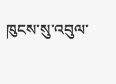ཁུངས་སུ་འབུལ་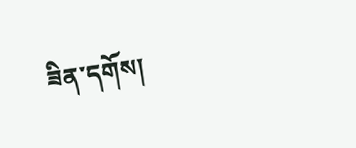ཟིན་དགོས།